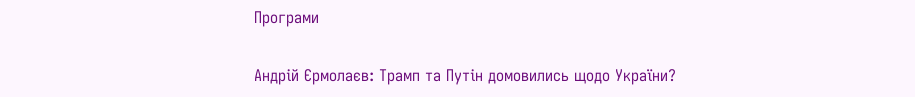Програми

Андрій Єрмолаєв: Трамп та Путін домовились щодо України?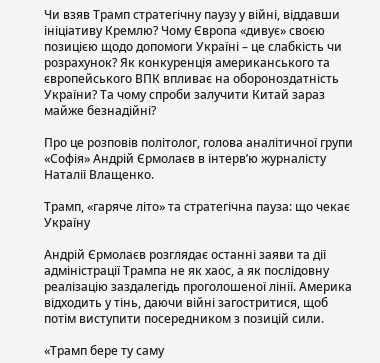Чи взяв Трамп стратегічну паузу у війні, віддавши ініціативу Кремлю? Чому Європа «дивує» своєю позицією щодо допомоги Україні – це слабкість чи розрахунок? Як конкуренція американського та європейського ВПК впливає на обороноздатність України? Та чому спроби залучити Китай зараз майже безнадійні?

Про це розповів політолог, голова аналітичної групи «Софія» Андрій Єрмолаєв в інтерв’ю журналісту Наталії Влащенко.

Трамп, «гаряче літо» та стратегічна пауза: що чекає Україну

Андрій Єрмолаєв розглядає останні заяви та дії адміністрації Трампа не як хаос, а як послідовну реалізацію заздалегідь проголошеної лінії. Америка відходить у тінь, даючи війні загостритися, щоб потім виступити посередником з позицій сили.

«Трамп бере ту саму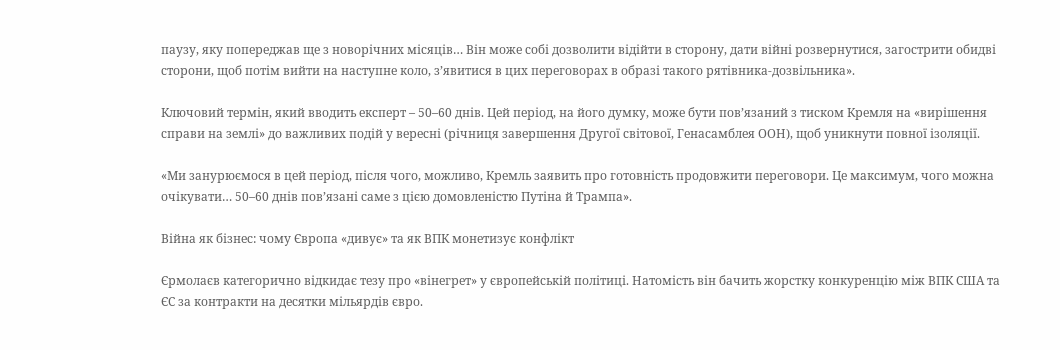паузу, яку попереджав ще з новорічних місяців… Він може собі дозволити відійти в сторону, дати війні розвернутися, загострити обидві сторони, щоб потім вийти на наступне коло, з’явитися в цих переговорах в образі такого рятівника-дозвільника».

Ключовий термін, який вводить експерт – 50–60 днів. Цей період, на його думку, може бути пов’язаний з тиском Кремля на «вирішення справи на землі» до важливих подій у вересні (річниця завершення Другої світової, Генасамблея ООН), щоб уникнути повної ізоляції.

«Ми занурюємося в цей період, після чого, можливо, Кремль заявить про готовність продовжити переговори. Це максимум, чого можна очікувати… 50–60 днів пов’язані саме з цією домовленістю Путіна й Трампа».

Війна як бізнес: чому Європа «дивує» та як ВПК монетизує конфлікт

Єрмолаєв категорично відкидає тезу про «вінегрет» у європейській політиці. Натомість він бачить жорстку конкуренцію між ВПК США та ЄС за контракти на десятки мільярдів євро.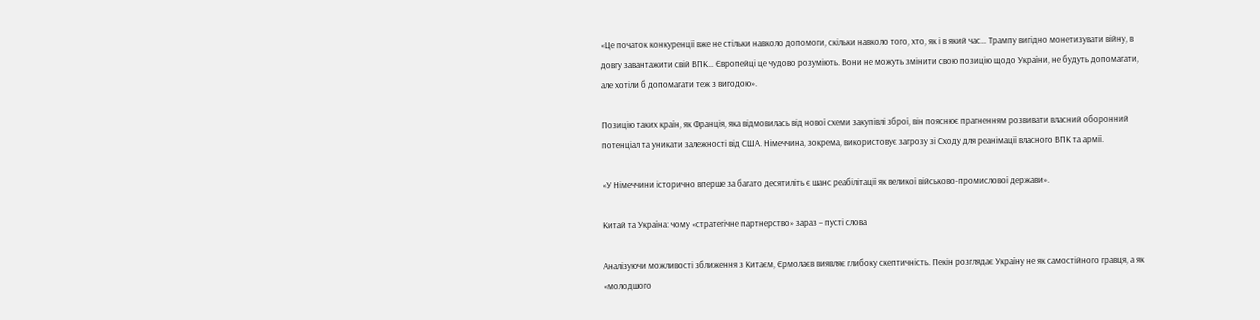«Це початок конкуренції вже не стільки навколо допомоги, скільки навколо того, хто, як і в який час… Трампу вигідно монетизувати війну, в довгу завантажити свій ВПК… Європейці це чудово розуміють. Вони не можуть змінити свою позицію щодо України, не будуть допомагати, але хотіли б допомагати теж з вигодою».

Позицію таких країн, як Франція, яка відмовилась від нової схеми закупівлі зброї, він пояснює прагненням розвивати власний оборонний потенціал та уникати залежності від США. Німеччина, зокрема, використовує загрозу зі Сходу для реанімації власного ВПК та армії.

«У Німеччини історично вперше за багато десятиліть є шанс реабілітації як великої військово-промислової держави».

Китай та Україна: чому «стратегічне партнерство» зараз – пусті слова

Аналізуючи можливості зближення з Китаєм, Єрмолаєв виявляє глибоку скептичність. Пекін розглядає Україну не як самостійного гравця, а як «молодшого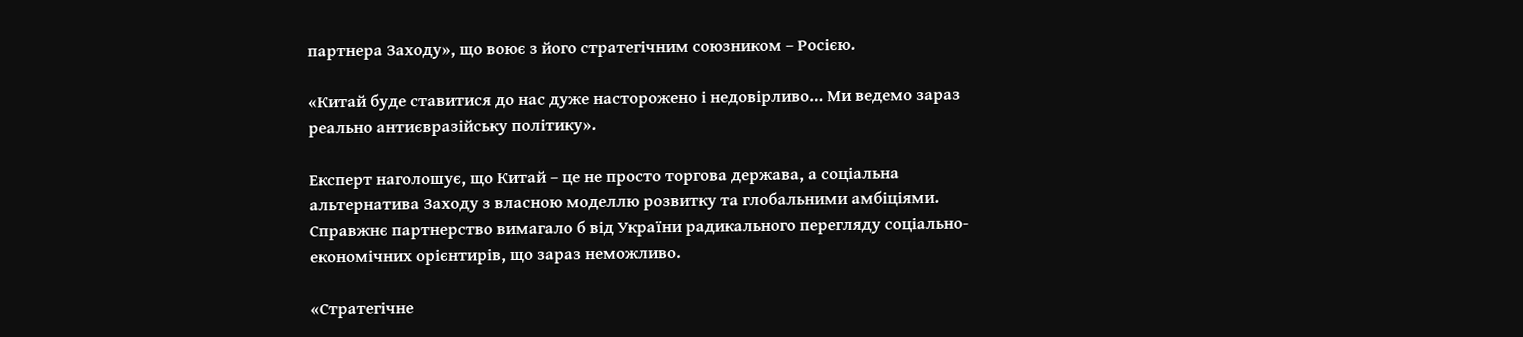партнера Заходу», що воює з його стратегічним союзником – Росією.

«Китай буде ставитися до нас дуже насторожено і недовірливо… Ми ведемо зараз реально антиєвразійську політику».

Експерт наголошує, що Китай – це не просто торгова держава, а соціальна альтернатива Заходу з власною моделлю розвитку та глобальними амбіціями. Справжнє партнерство вимагало б від України радикального перегляду соціально-економічних орієнтирів, що зараз неможливо.

«Стратегічне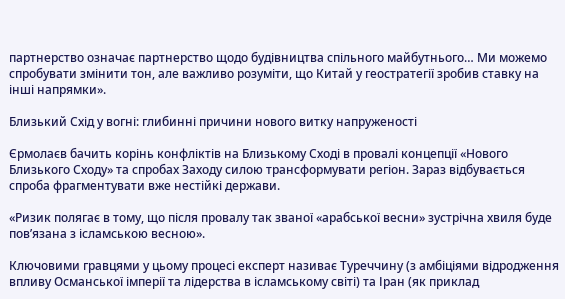партнерство означає партнерство щодо будівництва спільного майбутнього… Ми можемо спробувати змінити тон, але важливо розуміти, що Китай у геостратегії зробив ставку на інші напрямки».

Близький Схід у вогні: глибинні причини нового витку напруженості

Єрмолаєв бачить корінь конфліктів на Близькому Сході в провалі концепції «Нового Близького Сходу» та спробах Заходу силою трансформувати регіон. Зараз відбувається спроба фрагментувати вже нестійкі держави.

«Ризик полягає в тому, що після провалу так званої «арабської весни» зустрічна хвиля буде пов’язана з ісламською весною».

Ключовими гравцями у цьому процесі експерт називає Туреччину (з амбіціями відродження впливу Османської імперії та лідерства в ісламському світі) та Іран (як приклад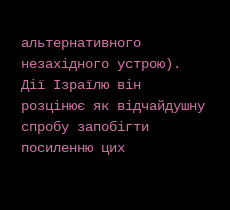альтернативного незахідного устрою). Дії Ізраїлю він розцінює як відчайдушну спробу запобігти посиленню цих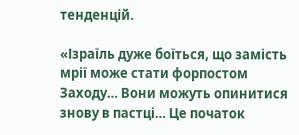тенденцій.

«Ізраїль дуже боїться, що замість мрії може стати форпостом Заходу… Вони можуть опинитися знову в пастці… Це початок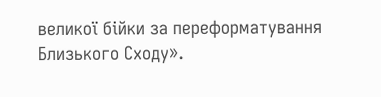великої бійки за переформатування Близького Сходу».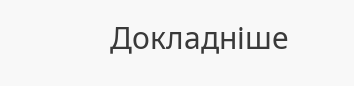Докладніше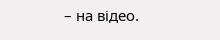– на відео.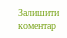Залишити коментар